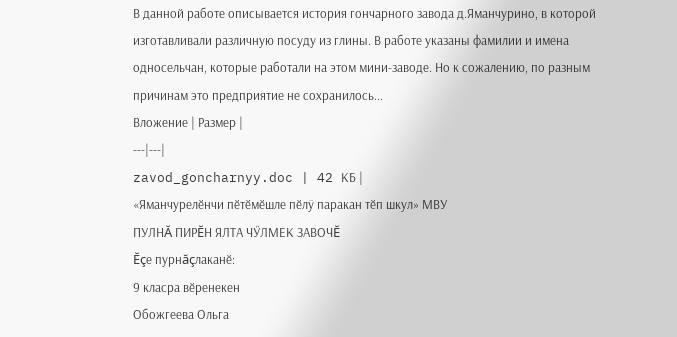В данной работе описывается история гончарного завода д.Яманчурино, в которой изготавливали различную посуду из глины. В работе указаны фамилии и имена односельчан, которые работали на этом мини-заводе. Но к сожалению, по разным причинам это предприятие не сохранилось...
Вложение | Размер |
---|---|
zavod_goncharnyy.doc | 42 КБ |
«Яманчурелӗнчи пӗтӗмӗшле пӗлӱ паракан тӗп шкул» МВУ
ПУЛНĂ ПИРĔН ЯЛТА ЧӲЛМЕК ЗАВОЧĔ
Ĕçе пурнăçлаканӗ:
9 класра вӗренекен
Обожгеева Ольга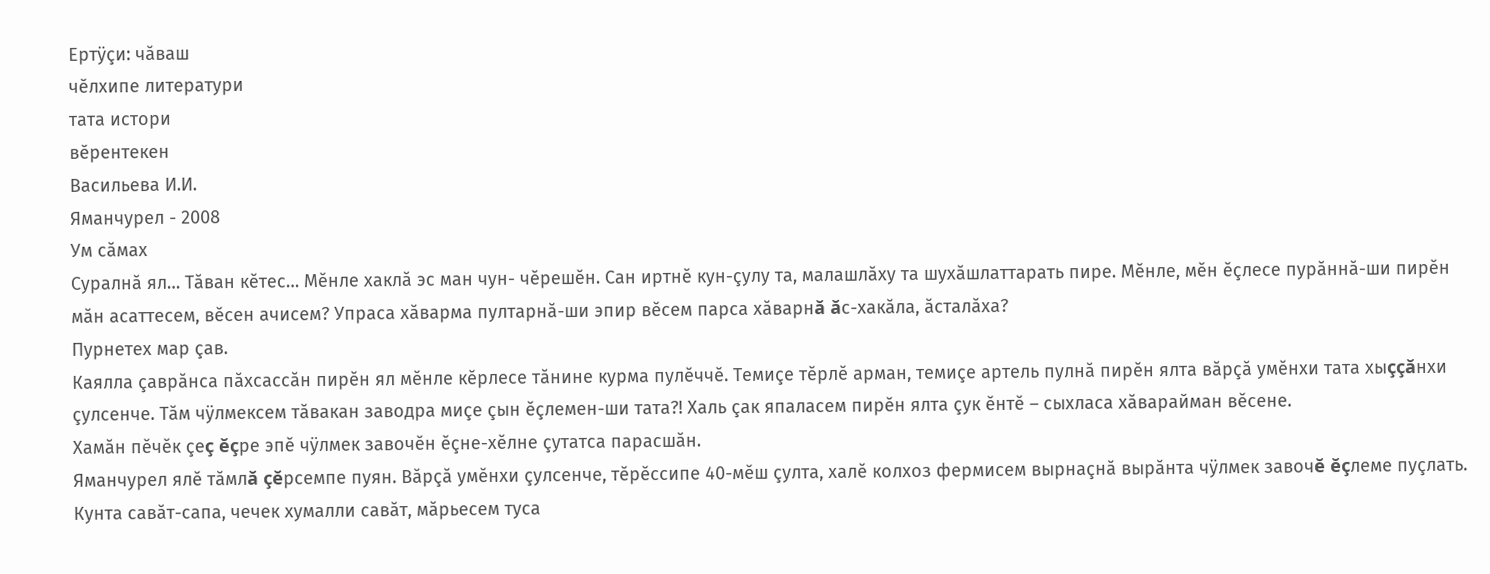Ертӱçи: чăваш
чӗлхипе литератури
тата истори
вӗрентекен
Васильева И.И.
Яманчурел - 2008
Ум сăмах
Суралнă ял… Тăван кĕтес… Мĕнле хаклă эс ман чун- чĕрешĕн. Сан иртнĕ кун-çулу та, малашлăху та шухăшлаттарать пире. Мĕнле, мĕн ĕçлесе пурăннă-ши пирĕн мăн асаттесем, вĕсен ачисем? Упраса хăварма пултарнă-ши эпир вĕсем парса хăварнă ăс-хакăла, ăсталăха?
Пурнетех мар çав.
Каялла çаврăнса пăхсассăн пирĕн ял мĕнле кĕрлесе тăнине курма пулĕччĕ. Темиçе тĕрлĕ арман, темиçе артель пулнă пирĕн ялта вăрçă умĕнхи тата хыççăнхи çулсенче. Тăм чÿлмексем тăвакан заводра миçе çын ĕçлемен-ши тата?! Халь çак япаласем пирĕн ялта çук ĕнтĕ – сыхласа хăварайман вĕсене.
Хамăн пĕчĕк çеç ĕçре эпĕ чÿлмек завочĕн ĕçне-хĕлне çутатса парасшăн.
Яманчурел ялĕ тăмлă çĕрсемпе пуян. Вăрçă умĕнхи çулсенче, тĕрĕссипе 40-мĕш çулта, халĕ колхоз фермисем вырнаçнă вырăнта чÿлмек завочĕ ĕçлеме пуçлать. Кунта савăт-сапа, чечек хумалли савăт, мăрьесем туса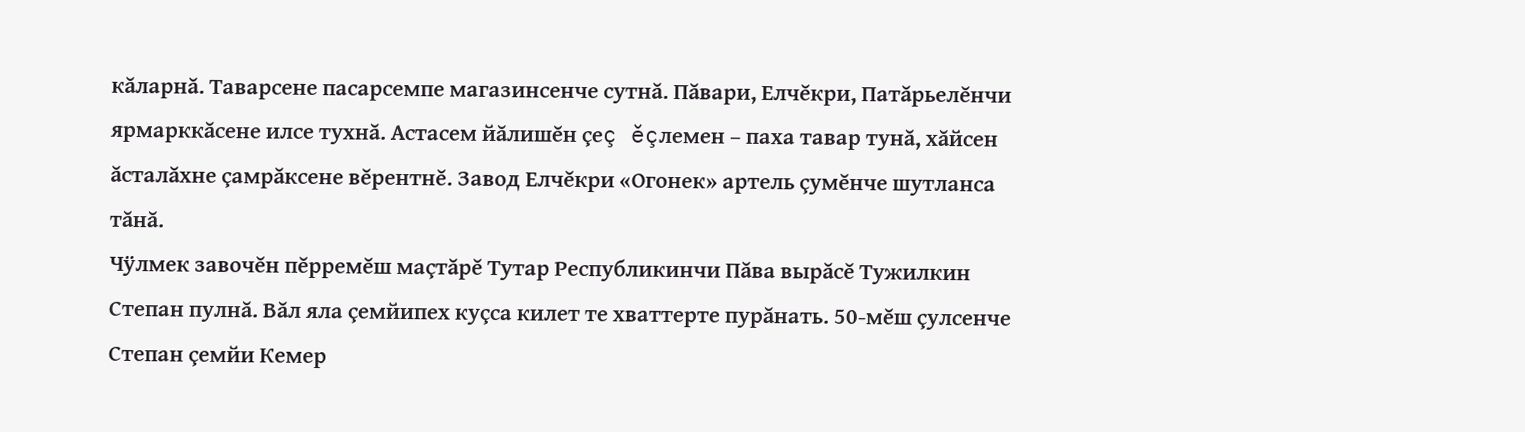кăларнă. Таварсене пасарсемпе магазинсенче сутнă. Пăвари, Елчĕкри, Патăрьелĕнчи ярмарккăсене илсе тухнă. Астасем йăлишĕн çеç ĕçлемен – паха тавар тунă, хăйсен ăсталăхне çамрăксене вĕрентнĕ. Завод Елчĕкри «Огонек» артель çумĕнче шутланса тăнă.
Чÿлмек завочĕн пĕрремĕш маçтăрĕ Тутар Республикинчи Пăва вырăсĕ Тужилкин Степан пулнă. Вăл яла çемйипех куçса килет те хваттерте пурăнать. 50-мĕш çулсенче Степан çемйи Кемер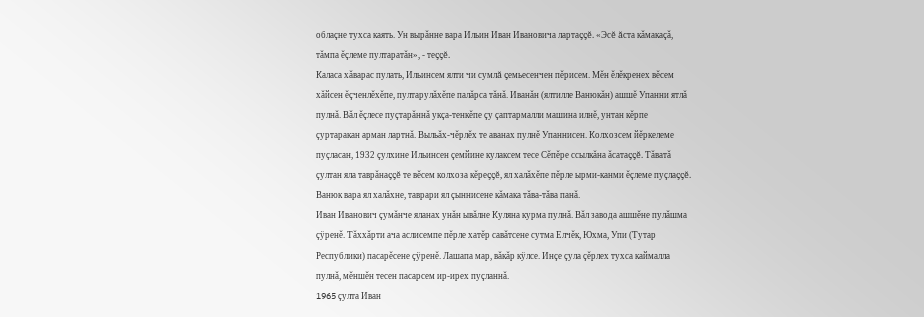облаçне тухса каять. Ун вырăнне вара Ильин Иван Ивановича лартаççĕ. «Эсĕ ăста кăмакаçă, тăмпа ĕçлеме пултаратăн», - теççĕ.
Каласа хăварас пулать, Ильинсем ялти чи сумлă çемьесенчен пĕрисем. Мĕн ĕлĕкренех вĕсем хăйсен ĕçченлĕхĕпе, пултарулăхĕпе палăрса тăнă. Иванăн (ялтилле Ванюкăн) ашшĕ Упанни ятлă пулнă. Вăл ĕçлесе пуçтарăннă укçа-тенкĕпе çу çаптармалли машина илнĕ, унтан кĕрпе çуртаракан арман лартнă. Выльăх-чĕрлĕх те аванах пулнĕ Упаннисен. Колхозсем йĕркелеме пуçласан, 1932 çулхине Ильинсен çемйине кулаксем тесе Сĕпĕре ссылкăна ăсатаççĕ. Тăватă çултан яла таврăнаççĕ те вĕсем колхоза кĕреççĕ, ял халăхĕпе пĕрле ырми-канми ĕçлеме пуçлаççĕ. Ванюк вара ял халăхне, таврари ял çыннисене кăмака тăва-тăва панă.
Иван Иванович çумăнче яланах унăн ывăлне Куляна курма пулнă. Вăл завода ашшĕне пулăшма çÿренĕ. Тăххăрти ача аслисемпе пĕрле хатĕр савăтсене сутма Елчĕк, Юхма, Упи (Тутар Республики) пасарĕсене çÿренĕ. Лашапа мар, вăкăр кÿлсе. Инçе çула çĕрлех тухса каймалла пулнă, мĕншĕн тесен пасарсем ир-ирех пуçланнă.
1965 çулта Иван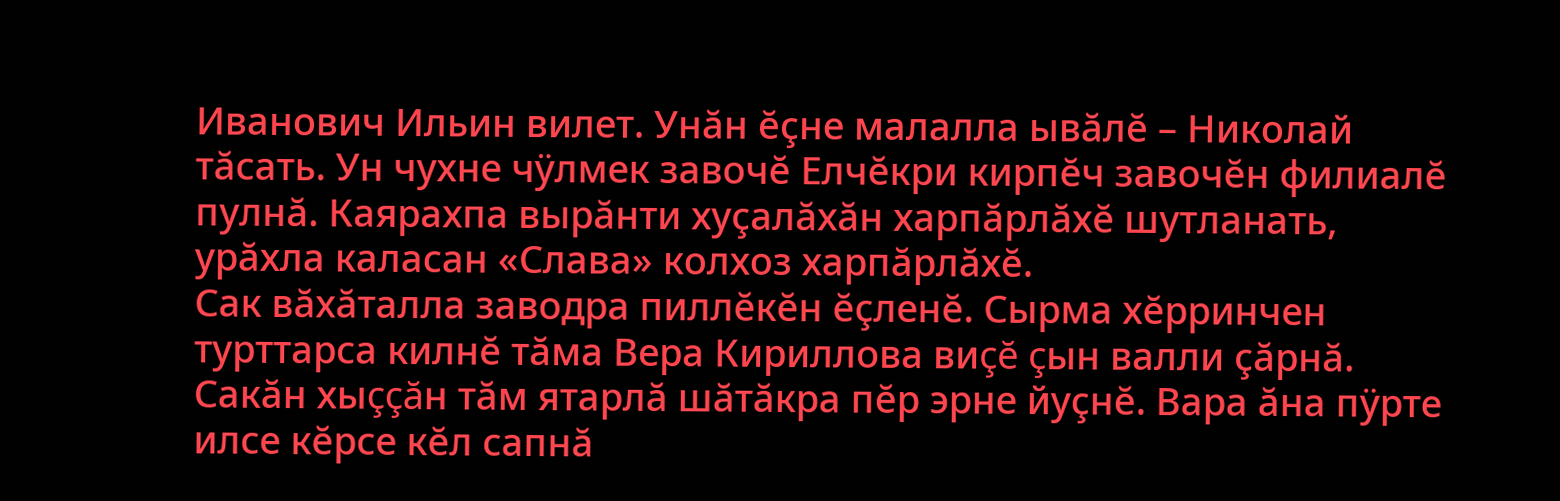Иванович Ильин вилет. Унăн ĕçне малалла ывăлĕ – Николай тăсать. Ун чухне чÿлмек завочĕ Елчĕкри кирпĕч завочĕн филиалĕ пулнă. Каярахпа вырăнти хуçалăхăн харпăрлăхĕ шутланать, урăхла каласан «Слава» колхоз харпăрлăхĕ.
Сак вăхăталла заводра пиллĕкĕн ĕçленĕ. Сырма хĕрринчен турттарса килнĕ тăма Вера Кириллова виçĕ çын валли çăрнă. Сакăн хыççăн тăм ятарлă шăтăкра пĕр эрне йуçнĕ. Вара ăна пÿрте илсе кĕрсе кĕл сапнă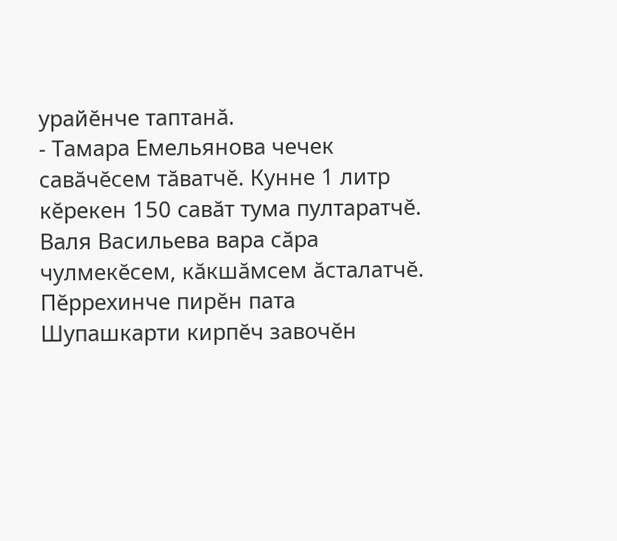урайĕнче таптанă.
- Тамара Емельянова чечек савăчĕсем тăватчĕ. Кунне 1 литр кĕрекен 150 савăт тума пултаратчĕ. Валя Васильева вара сăра чулмекĕсем, кăкшăмсем ăсталатчĕ. Пĕррехинче пирĕн пата Шупашкарти кирпĕч завочĕн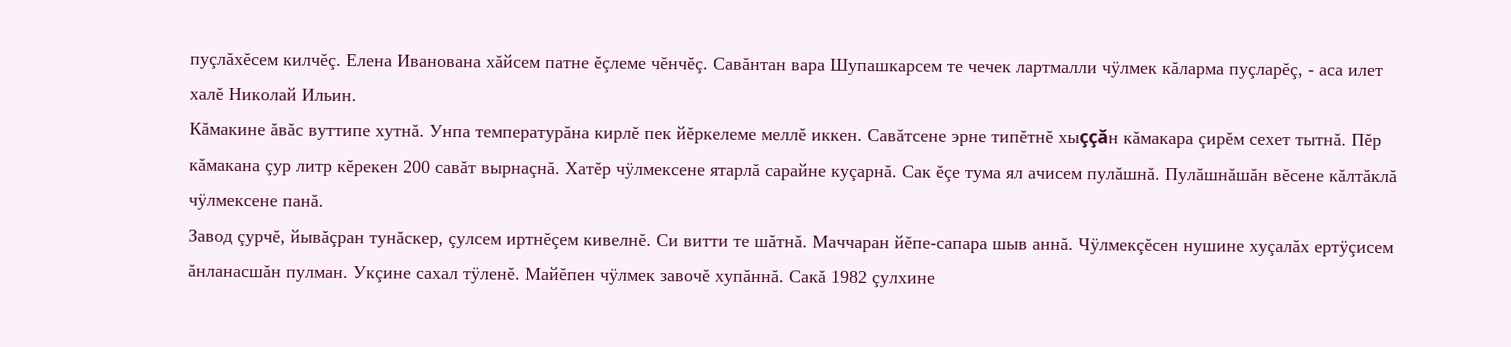пуçлăхĕсем килчĕç. Елена Иванована хăйсем патне ĕçлеме чĕнчĕç. Савăнтан вара Шупашкарсем те чечек лартмалли чÿлмек кăларма пуçларĕç, - аса илет халĕ Николай Ильин.
Кăмакине ăвăс вуттипе хутнă. Унпа температурăна кирлĕ пек йĕркелеме меллĕ иккен. Савăтсене эрне типĕтнĕ хыççăн кăмакара çирĕм сехет тытнă. Пĕр кăмакана çур литр кĕрекен 200 савăт вырнаçнă. Хатĕр чÿлмексене ятарлă сарайне куçарнă. Сак ĕçе тума ял ачисем пулăшнă. Пулăшнăшăн вĕсене кăлтăклă чÿлмексене панă.
Завод çурчĕ, йывăçран тунăскер, çулсем иртнĕçем кивелнĕ. Си витти те шăтнă. Маччаран йĕпе-сапара шыв аннă. Чÿлмекçĕсен нушине хуçалăх ертÿçисем ăнланасшăн пулман. Укçине сахал тÿленĕ. Майĕпен чÿлмек завочĕ хупăннă. Сакă 1982 çулхине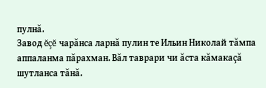пулнă.
Завод ĕçĕ чарăнса ларнă пулин те Ильин Николай тăмпа аппаланма пăрахман. Вăл таврари чи ăста кăмакаçă шутланса тăнă.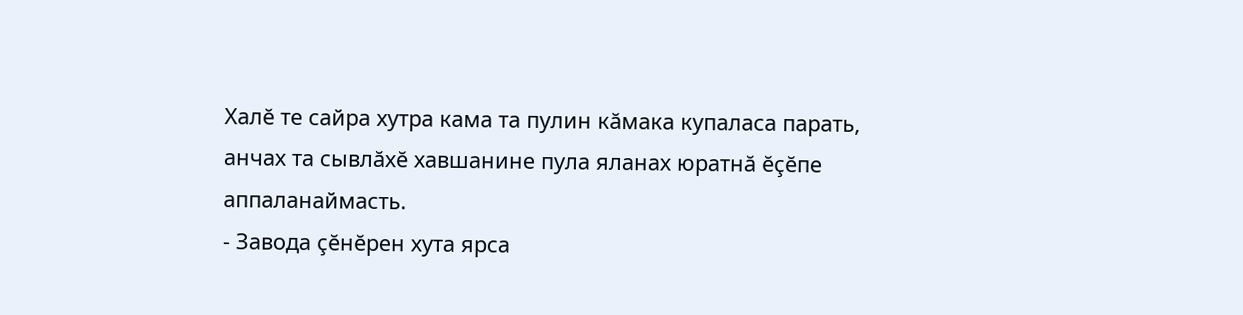Халĕ те сайра хутра кама та пулин кăмака купаласа парать, анчах та сывлăхĕ хавшанине пула яланах юратнă ĕçĕпе аппаланаймасть.
- Завода çĕнĕрен хута ярса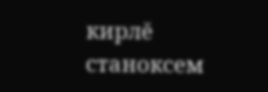кирлĕ станоксем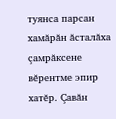туянса парсан хамăрăн ăсталăха çамрăксене вĕрентме эпир хатĕр. Çавăн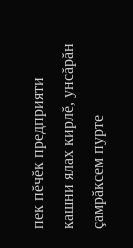пек пĕчĕк предприяти кашни ялах кирлĕ, унсăрăн çамрăксем пурте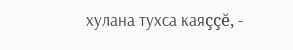хулана тухса каяççĕ, -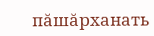пăшăрханать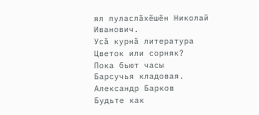ял пуласлăхĕшĕн Николай Иванович.
Усă курнă литература
Цветок или сорняк?
Пока бьют часы
Барсучья кладовая. Александр Барков
Будьте как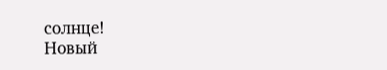солнце!
Новый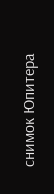снимок Юпитера